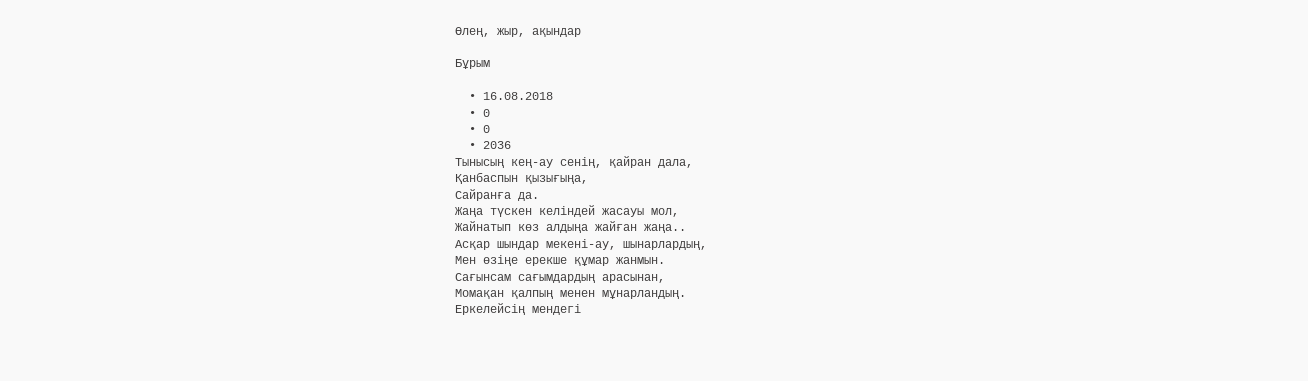Өлең, жыр, ақындар

Бұрым

  • 16.08.2018
  • 0
  • 0
  • 2036
Тынысың кең-ау сенің, қайран дала,
Қанбаспын қызығыңа,
Сайранға да.
Жаңа түскен келіндей жасауы мол,
Жайнатып көз алдыңа жайған жаңа..
Асқар шындар мекені-ау, шынарлардың,
Мен өзіңе ерекше құмар жанмын.
Сағынсам сағымдардың арасынан,
Момақан қалпың менен мұнарландың.
Еркелейсің мендегі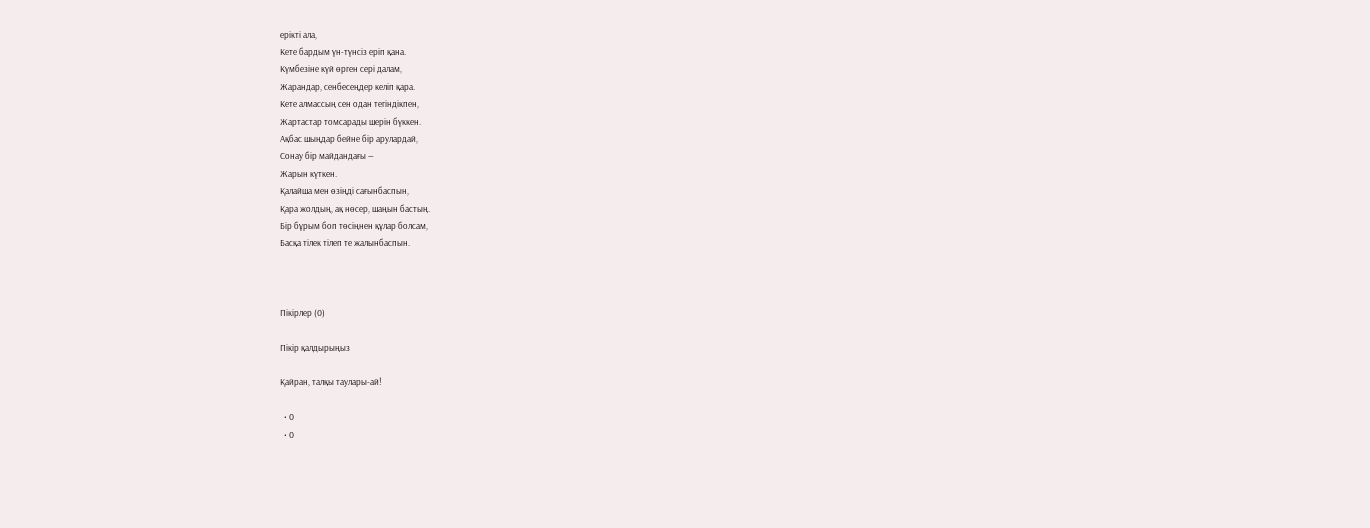ерікті ала,
Кете бардым үн-түнсіз еріп қана.
Күмбезіне күй өрген сері далам,
Жарандар, сенбесеңдер келіп қара.
Кете алмассың сен одан тегіндікпен,
Жартастар томсарады шерін бүккен.
Ақбас шыңдар бейне бір арулардай,
Сонау бір майдандағы —
Жарын күткен.
Қалайша мен өзіңді сағынбаспын,
Қара жолдың, ақ нөсер, шаңын бастың.
Бір бұрым боп төсіңнен құлар болсам,
Басқа тілек тілеп те жалынбаспын.



Пікірлер (0)

Пікір қалдырыңыз

Қайран, талқы таулары-ай!

  • 0
  • 0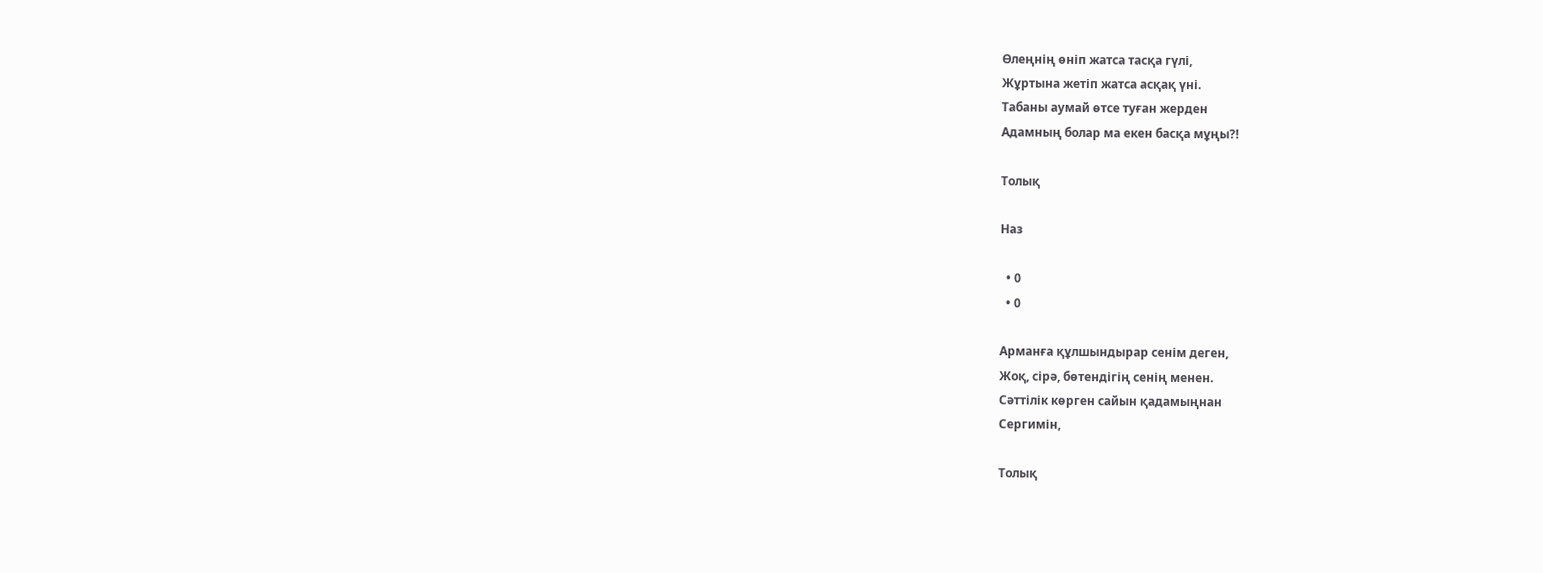Өлеңнің өніп жатса тасқа гүлі,
Жұртына жетіп жатса асқақ үні.
Табаны аумай өтсе туған жерден
Адамның болар ма екен басқа мұңы?!

Толық

Наз

  • 0
  • 0

Арманға құлшындырар сенім деген,
Жоқ, сірә, бөтендігің сенің менен.
Сәттілік көрген сайын қадамыңнан
Сергимін,

Толық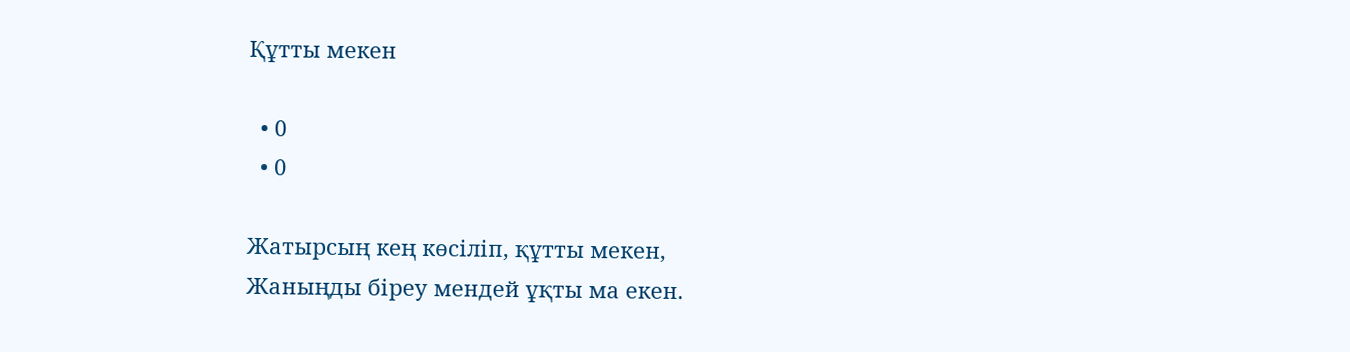Құтты мекен

  • 0
  • 0

Жатырсың кең көсіліп, құтты мекен,
Жаныңды біреу мендей ұқты ма екен.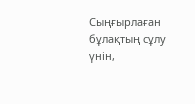Сыңғырлаған бұлақтың сұлу үнін,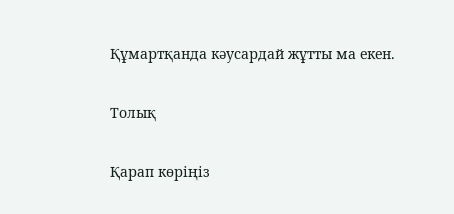Құмартқанда кәусардай жұтты ма екен.

Толық

Қарап көріңіз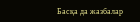Басқа да жазбалар